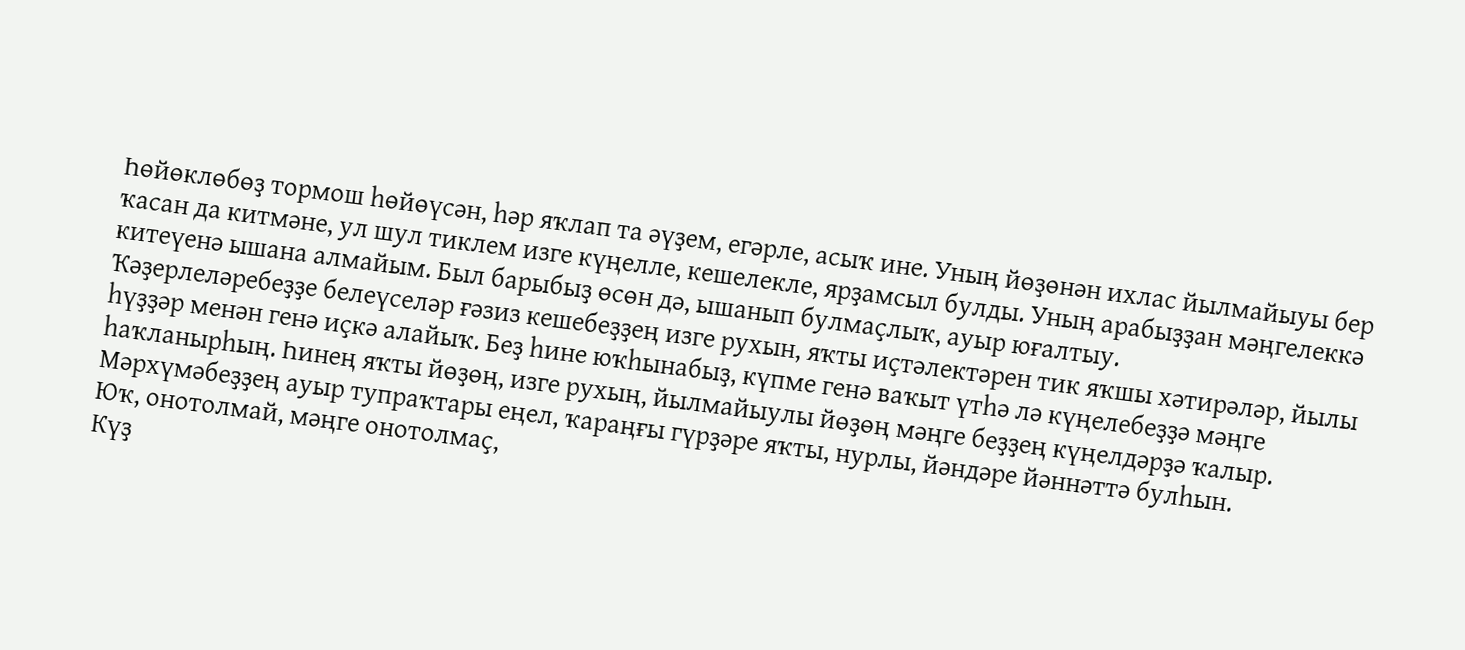Һөйөклөбөҙ тормош һөйөүсән, һәр яҡлап та әүҙем, егәрле, асыҡ ине. Уның йөҙөнән ихлас йылмайыуы бер ҡасан да китмәне, ул шул тиклем изге күңелле, кешелекле, ярҙамсыл булды. Уның арабыҙҙан мәңгелеккә китеүенә ышана алмайым. Был барыбыҙ өсөн дә, ышанып булмаҫлыҡ, ауыр юғалтыу.
Ҡәҙерлеләребеҙҙе белеүселәр ғәзиз кешебеҙҙең изге рухын, яҡты иҫтәлектәрен тик яҡшы хәтирәләр, йылы һүҙҙәр менән генә иҫкә алайыҡ. Беҙ һине юҡһынабыҙ, күпме генә ваҡыт үтһә лә күңелебеҙҙә мәңге һаҡланырһың. Һинең яҡты йөҙөң, изге рухың, йылмайыулы йөҙөң мәңге беҙҙең күңелдәрҙә ҡалыр.
Мәрхүмәбеҙҙең ауыр тупраҡтары еңел, ҡараңғы гүрҙәре яҡты, нурлы, йәндәре йәннәттә булһын.
Юҡ, онотолмай, мәңге онотолмаҫ,
Күҙ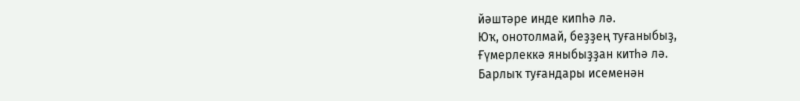йәштәре инде кипһә лә.
Юҡ, онотолмай, беҙҙең туғаныбыҙ,
Ғүмерлеккә яныбыҙҙан китһә лә.
Барлыҡ туғандары исеменән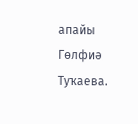апайы Гөлфиә Туҡаева.